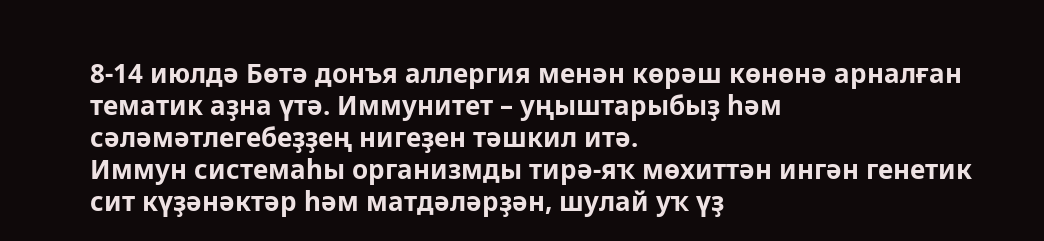8-14 июлдә Бөтә донъя аллергия менән көрәш көнөнә арналған тематик аҙна үтә. Иммунитет – уңыштарыбыҙ һәм сәләмәтлегебеҙҙең нигеҙен тәшкил итә.
Иммун системаһы организмды тирә-яҡ мөхиттән ингән генетик сит күҙәнәктәр һәм матдәләрҙән, шулай уҡ үҙ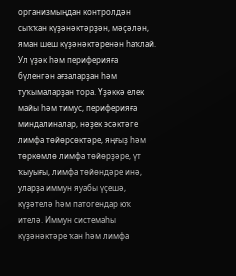организмыңдан контролдән сыҡҡан күҙәнәктәрҙән, мәҫәлән, яман шеш күҙәнәктәренән һаҡлай. Ул үҙәк һәм периферияға бүленгән ағзаларҙан һәм туҡымаларҙан тора. Үҙәккә елек майы һәм тимус, периферияға миндалиналар, нәҙек эсәктәге лимфа төйөрсөктәре, яңғыҙ һәм төркөмлө лимфа төйөрҙәре, үт ҡыуығы, лимфа төйөндәре инә, уларҙа иммун яуабы үҫешә, күҙәтелә һәм патогендар юҡ ителә. Иммун системаһы күҙәнәктәре ҡан һәм лимфа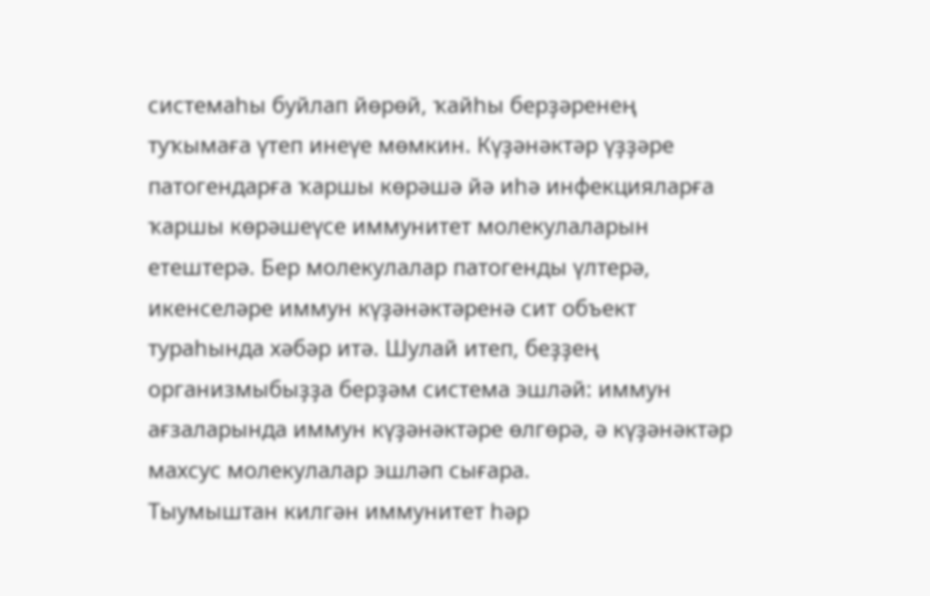системаһы буйлап йөрөй, ҡайһы берҙәренең туҡымаға үтеп инеүе мөмкин. Күҙәнәктәр үҙҙәре патогендарға ҡаршы көрәшә йә иһә инфекцияларға ҡаршы көрәшеүсе иммунитет молекулаларын етештерә. Бер молекулалар патогенды үлтерә, икенселәре иммун күҙәнәктәренә сит объект тураһында хәбәр итә. Шулай итеп, беҙҙең организмыбыҙҙа берҙәм система эшләй: иммун ағзаларында иммун күҙәнәктәре өлгөрә, ә күҙәнәктәр махсус молекулалар эшләп сығара.
Тыумыштан килгән иммунитет һәр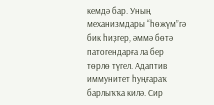кемдә бар. Уның механизмдары “һөжүм”гә бик һиҙгер, әммә бөтә патогендарға ла бер төрлө түгел. Адаптив иммунитет һуңғараҡ барлыҡҡа килә. Сир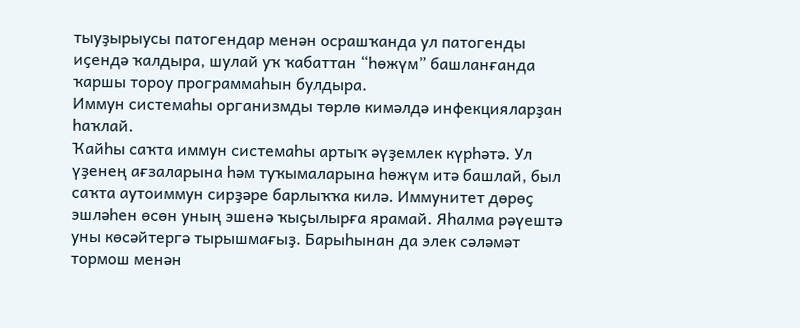тыуҙырыусы патогендар менән осрашҡанда ул патогенды иҫендә ҡалдыра, шулай уҡ ҡабаттан “һөжүм” башланғанда ҡаршы тороу программаһын булдыра.
Иммун системаһы организмды төрлө кимәлдә инфекцияларҙан һаҡлай.
Ҡайһы саҡта иммун системаһы артыҡ әүҙемлек күрһәтә. Ул үҙенең ағзаларына һәм туҡымаларына һөжүм итә башлай, был саҡта аутоиммун сирҙәре барлыҡҡа килә. Иммунитет дөрөҫ эшләһен өсөн уның эшенә ҡыҫылырға ярамай. Яһалма рәүештә уны көсәйтергә тырышмағыҙ. Барыһынан да элек сәләмәт тормош менән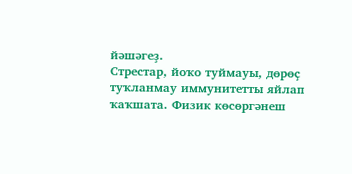йәшәгеҙ.
Стрестар, йоҡо туймауы, дөрөҫ туҡланмау иммунитетты яйлап ҡаҡшата. Физик көсөргәнеш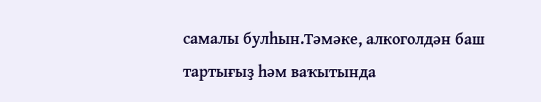самалы булһын.Тәмәке, алкоголдән баш тартығыҙ һәм ваҡытында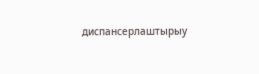диспансерлаштырыу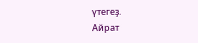үтегеҙ.
Айрат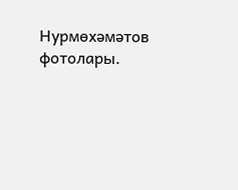Нурмөхәмәтов фотолары.